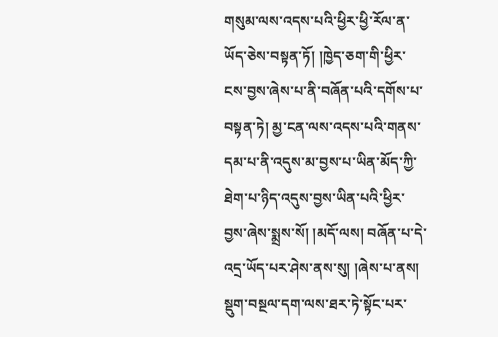གསུམ་ལས་འདས་པའི་ཕྱིར་ཕྱི་རོལ་ན་ཡོད་ཅེས་བསྟན་ཏོ། །ཁྱེད་ཅག་གི་ཕྱིར་ངས་བྱས་ཞེས་པ་ནི་བཞོན་པའི་དགོས་པ་བསྟན་ཏེ། མྱ་ངན་ལས་འདས་པའི་གནས་དམ་པ་ནི་འདུས་མ་བྱས་པ་ཡིན་མོད་ཀྱི་ཐེག་པ་ཉིད་འདུས་བྱས་ཡིན་པའི་ཕྱིར་བྱས་ཞེས་སྨྲས་སོ། །མདོ་ལས། བཞོན་པ་དེ་འདྲ་ཡོད་པར་ཤེས་ནས་སུ། །ཞེས་པ་ནས། སྡུག་བསྔལ་དག་ལས་ཐར་ཏེ་སྟོང་པར་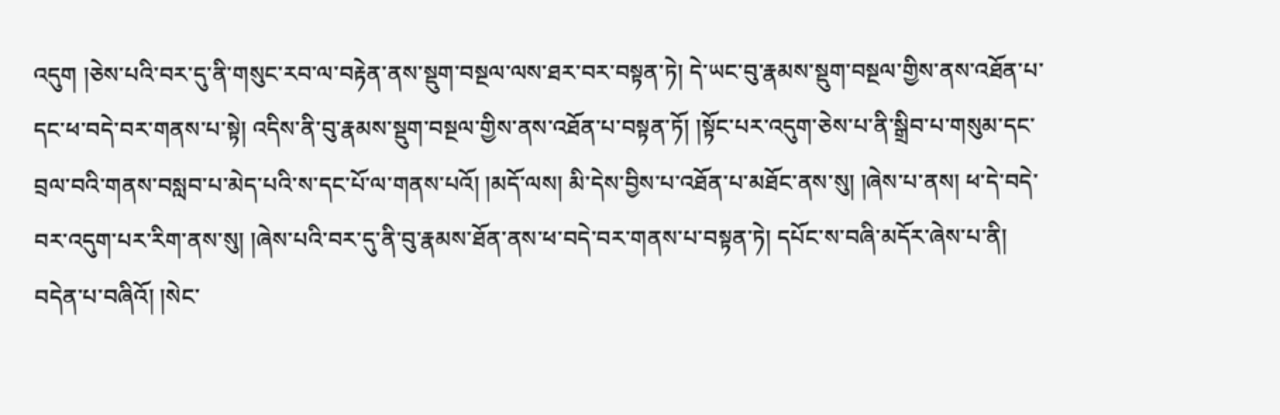འདུག །ཅེས་པའི་བར་དུ་ནི་གསུང་རབ་ལ་བརྟེན་ནས་སྡུག་བསྔལ་ལས་ཐར་བར་བསྟན་ཏེ། དེ་ཡང་བུ་རྣམས་སྡུག་བསྔལ་གྱིས་ནས་འཐོན་པ་དང་ཕ་བདེ་བར་གནས་པ་སྟེ། འདིས་ནི་བུ་རྣམས་སྡུག་བསྔལ་གྱིས་ནས་འཐོན་པ་བསྟན་ཏོ། །སྟོང་པར་འདུག་ཅེས་པ་ནི་སྒྲིབ་པ་གསུམ་དང་བྲལ་བའི་གནས་བསླབ་པ་མེད་པའི་ས་དང་པོ་ལ་གནས་པའོ། །མདོ་ལས། མི་དེས་བྱིས་པ་འཐོན་པ་མཐོང་ནས་སུ། །ཞེས་པ་ནས། ཕ་དེ་བདེ་བར་འདུག་པར་རིག་ནས་སུ། །ཞེས་པའི་བར་དུ་ནི་བུ་རྣམས་ཐོན་ནས་ཕ་བདེ་བར་གནས་པ་བསྟན་ཏེ། དཔོང་ས་བཞི་མདོར་ཞེས་པ་ནི། བདེན་པ་བཞིའོ། །སེང་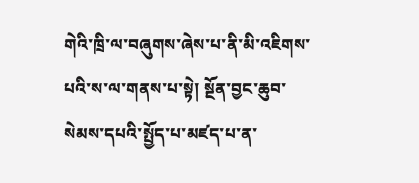གེའི་ཁྲི་ལ་བཞུགས་ཞེས་པ་ནི་མི་འཇིགས་པའི་ས་ལ་གནས་པ་སྟེ། སྔོན་བྱང་ཆུབ་སེམས་དཔའི་སྤྱོད་པ་མཛད་པ་ན་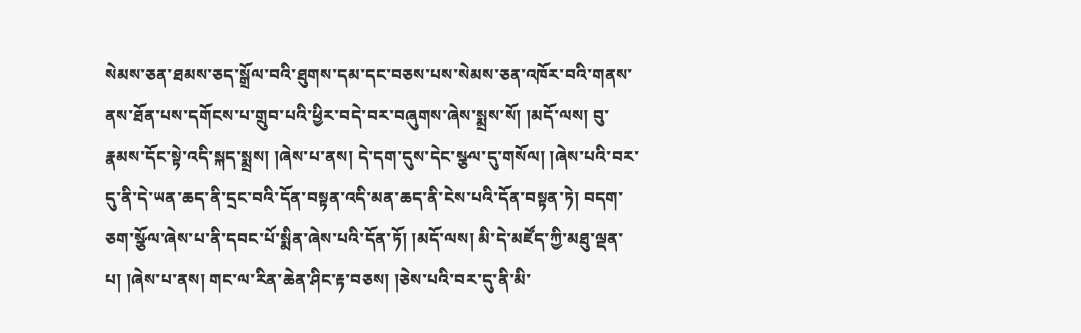སེམས་ཅན་ཐམས་ཅད་སྒྲོལ་བའི་ཐུགས་དམ་དང་བཅས་པས་སེམས་ཅན་འཁོར་བའི་གནས་ནས་ཐོན་པས་དགོངས་པ་གྲུབ་པའི་ཕྱིར་བདེ་བར་བཞུགས་ཞེས་སྨྲས་སོ། །མདོ་ལས། བུ་རྣམས་དོང་སྟེ་འདི་སྐད་སྨྲས། །ཞེས་པ་ནས། དེ་དག་དུས་དེང་སྩལ་དུ་གསོལ། །ཞེས་པའི་བར་དུ་ནི་དེ་ཡན་ཆད་ནི་དྲང་བའི་དོན་བསྟན་འདི་མན་ཆད་ནི་ངེས་པའི་དོན་བསྟན་ཏེ། བདག་ཅག་སྩོལ་ཞེས་པ་ནི་དབང་པོ་སྨིན་ཞེས་པའི་དོན་ཏོ། །མདོ་ལས། མི་དེ་མཛོད་ཀྱི་མཐུ་ལྡན་པ། །ཞེས་པ་ནས། གང་ལ་རིན་ཆེན་ཤིང་རྟ་བཅས། །ཅེས་པའི་བར་དུ་ནི་མི་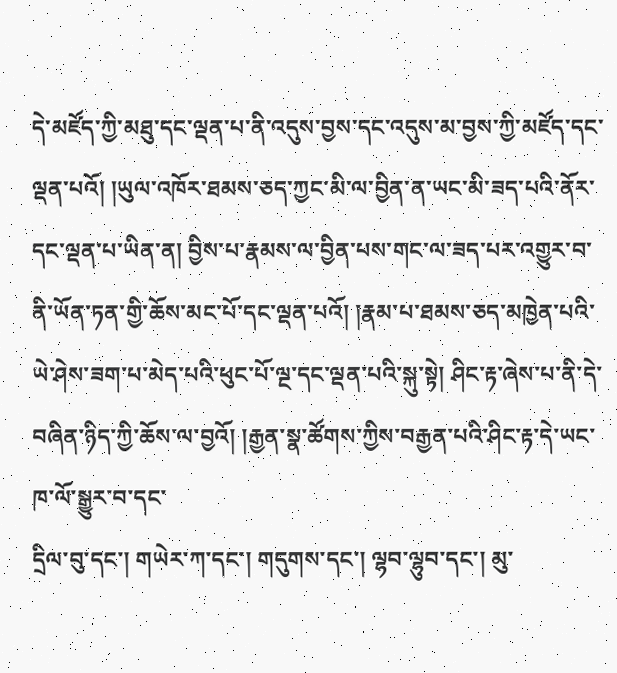དེ་མཛོད་ཀྱི་མཐུ་དང་ལྡན་པ་ནི་འདུས་བྱས་དང་འདུས་མ་བྱས་ཀྱི་མཛོད་དང་ལྡན་པའོ། །ཡུལ་འཁོར་ཐམས་ཅད་ཀྱང་མི་ལ་བྱིན་ན་ཡང་མི་ཟད་པའི་ནོར་དང་ལྡན་པ་ཡིན་ན། བྱིས་པ་རྣམས་ལ་བྱིན་པས་གང་ལ་ཟད་པར་འགྱུར་བ་ནི་ཡོན་ཏན་གྱི་ཆོས་མང་པོ་དང་ལྡན་པའོ། །རྣམ་པ་ཐམས་ཅད་མཁྱེན་པའི་ཡེ་ཤེས་ཟག་པ་མེད་པའི་ཕུང་པོ་ལྔ་དང་ལྡན་པའི་སྐུ་སྟེ། ཤིང་རྟ་ཞེས་པ་ནི་དེ་བཞིན་ཉིད་ཀྱི་ཆོས་ལ་བྱའོ། །རྒྱན་སྣ་ཚོགས་ཀྱིས་བརྒྱན་པའི་ཤིང་རྟ་དེ་ཡང་ཁ་ལོ་སྒྱུར་བ་དང་
དྲིལ་བུ་དང་། གཡེར་ཀ་དང་། གདུགས་དང་། ལྷབ་ལྷུབ་དང་། མུ་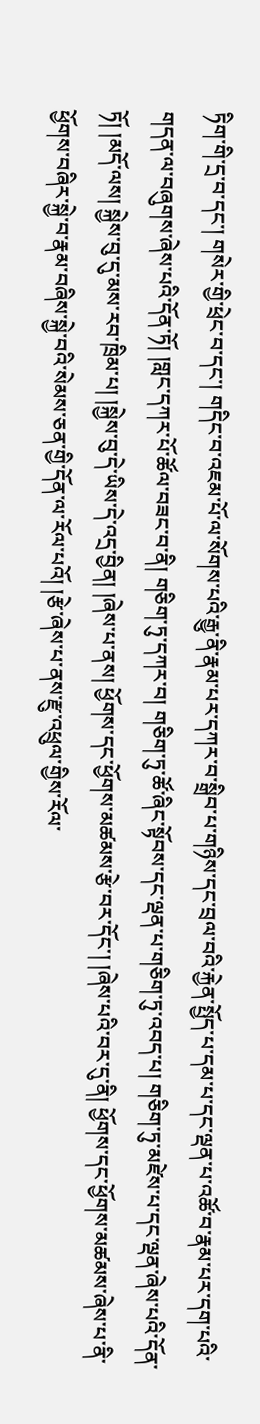ཏིག་གི་དྲ་བ་དང་། གསེར་གྱི་ཕྲེང་བ་དང་། གདིང་བ་འཇམ་པོ་ལ་སོགས་པའི་རྒྱུ་ནི་རྣམ་པར་དཀར་བ་སྒྲིབ་པ་གཉིས་དང་བྲལ་བའི་རྐྱེན་སྤྱོད་པ་དམ་པ་དང་ལྡན་པ་འཚོ་བ་རྣམ་པར་དག་པའི་གདན་ལ་བཞུགས་ཞེས་པའི་དོན་ཏོ། །གླང་དཀར་པོ་ཚོལ་བཟང་བ་ནི། གཅིག་ཏུ་དཀར་བ། གཅིག་ཏུ་ཚོ་ཞིང་སྟོབས་དང་ལྡན་པ་གཅིག་ཏུ་འབད་པ། གཅིག་ཏུ་མཛེས་པ་དང་ལྡན་ཞེས་པའི་དོན་ཏོ། །མདོ་ལས། སྐྱེས་བུ་དུ་མས་རབ་ཁྲིམ་པ། །སྐྱེས་བུ་དེ་ཡིས་དེ་འདྲ་བྱིན། །ཞེས་པ་ནས། ཕྱོགས་དང་ཕྱོགས་མཚམས་རྩེ་བར་དོང་། །ཞེས་པའི་བར་དུ་ནི། ཕྱོགས་དང་ཕྱོགས་མཚམས་ཞེས་པ་ནི་ཕྱོགས་བཞིར་སྐྱེ་བ་རྣམ་བཞིས་སྐྱེ་བའི་སེམས་ཅན་གྱི་དོན་ལ་རོལ་པའོ། །རྩེ་ཞེས་པ་ནས་རྫུ་འཕྲུལ་གྱིས་རོལ་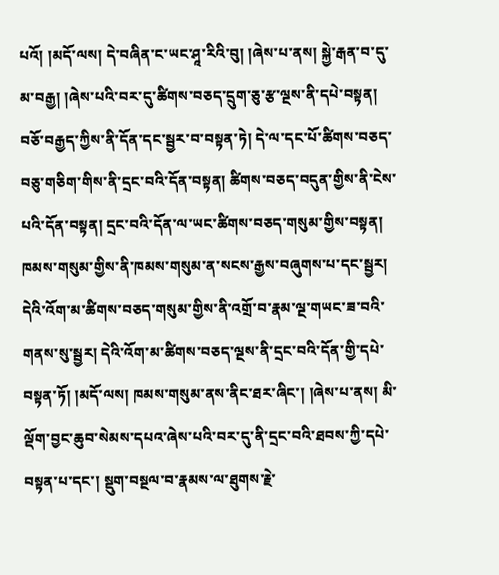པའོ། །མདོ་ལས། དེ་བཞིན་ང་ཡང་ཤཱ་རིའི་བུ། །ཞེས་པ་ནས། སྐྱེ་རྒན་བ་དུ་མ་བརྒྱ། །ཞེས་པའི་བར་དུ་ཚིགས་བཅད་དྲུག་ཅུ་རྩ་ལྔས་ནི་དཔེ་བསྟན། བཅོ་བརྒྱད་ཀྱིས་ནི་དོན་དང་སྦྱར་བ་བསྟན་ཏེ། དེ་ལ་དང་པོ་ཚིགས་བཅད་བཅུ་གཅིག་གིས་ནི་དྲང་བའི་དོན་བསྟན། ཚིགས་བཅད་བདུན་གྱིས་ནི་ངེས་པའི་དོན་བསྟན། དྲང་བའི་དོན་ལ་ཡང་ཚིགས་བཅད་གསུམ་གྱིས་བསྟན། ཁམས་གསུམ་གྱིས་ནི་ཁམས་གསུམ་ན་སངས་རྒྱས་བཞུགས་པ་དང་སྦྱར། དེའི་འོག་མ་ཚིགས་བཅད་གསུམ་གྱིས་ནི་འགྲོ་བ་རྣམ་ལྔ་གཡང་ཟ་བའི་གནས་སུ་སྦྱར། དེའི་འོག་མ་ཚིགས་བཅད་ལྔས་ནི་དྲང་བའི་དོན་གྱི་དཔེ་བསྟན་ཏོ། །མདོ་ལས། ཁམས་གསུམ་ནས་ནིང་ཐར་ཞིང་། །ཞེས་པ་ནས། མི་ལྡོག་བྱང་ཆུབ་སེམས་དཔའ་ཞེས་པའི་བར་དུ་ནི་དྲང་བའི་ཐབས་ཀྱི་དཔེ་བསྟན་པ་དང་། སྡུག་བསྔལ་བ་རྣམས་ལ་ཐུགས་རྗེ་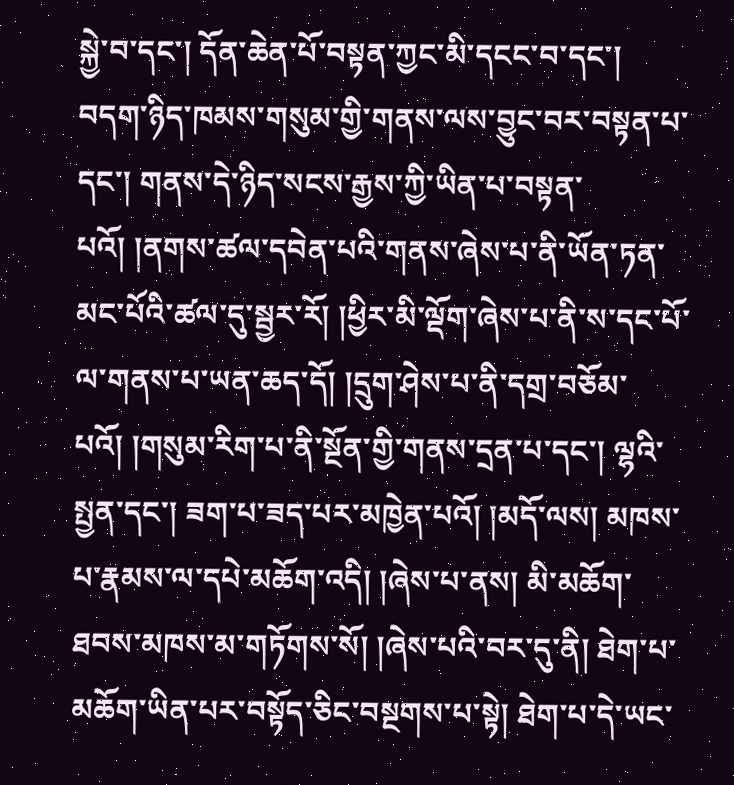སྐྱེ་བ་དང་། དོན་ཆེན་པོ་བསྟན་ཀྱང་མི་དངང་བ་དང་། བདག་ཉིད་ཁམས་གསུམ་གྱི་གནས་ལས་བྱུང་བར་བསྟན་པ་དང་། གནས་དེ་ཉིད་སངས་རྒྱས་ཀྱི་ཡིན་པ་བསྟན་པའོ། །ནགས་ཚལ་དབེན་པའི་གནས་ཞེས་པ་ནི་ཡོན་ཏན་མང་པོའི་ཚལ་དུ་སྦྱར་རོ། །ཕྱིར་མི་ལྡོག་ཞེས་པ་ནི་ས་དང་པོ་ལ་གནས་པ་ཡན་ཆད་དོ། །དྲུག་ཤེས་པ་ནི་དགྲ་བཅོམ་པའོ། །གསུམ་རིག་པ་ནི་སྔོན་གྱི་གནས་དྲན་པ་དང་། ལྷའི་སྤྱན་དང་། ཟག་པ་ཟད་པར་མཁྱེན་པའོ། །མདོ་ལས། མཁས་པ་རྣམས་ལ་དཔེ་མཆོག་འདི། །ཞེས་པ་ནས། མི་མཆོག་
ཐབས་མཁས་མ་གཏོགས་སོ། །ཞེས་པའི་བར་དུ་ནི། ཐེག་པ་མཆོག་ཡིན་པར་བསྟོད་ཅིང་བསྔགས་པ་སྟེ། ཐེག་པ་དེ་ཡང་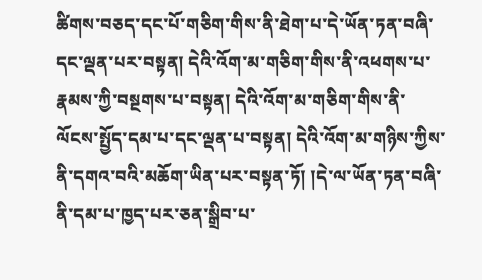ཚིགས་བཅད་དང་པོ་གཅིག་གིས་ནི་ཐེག་པ་དེ་ཡོན་ཏན་བཞི་དང་ལྡན་པར་བསྟན། དེའི་འོག་མ་གཅིག་གིས་ནི་འཕགས་པ་རྣམས་ཀྱི་བསྔགས་པ་བསྟན། དེའི་འོག་མ་གཅིག་གིས་ནི་ལོངས་སྤྱོད་དམ་པ་དང་ལྡན་པ་བསྟན། དེའི་འོག་མ་གཉིས་ཀྱིས་ནི་དགའ་བའི་མཆོག་ཡིན་པར་བསྟན་ཏོ། །དེ་ལ་ཡོན་ཏན་བཞི་ནི་དམ་པ་ཁྱད་པར་ཅན་སྒྲིབ་པ་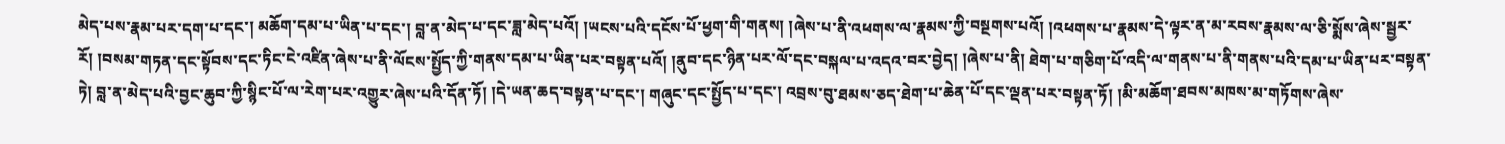མེད་པས་རྣམ་པར་དག་པ་དང་། མཆོག་དམ་པ་ཡིན་པ་དང་། བླ་ན་མེད་པ་དང་ཟླ་མེད་པའོ། །ཡངས་པའི་དངོས་པོ་ཕྱག་གི་གནས། །ཞེས་པ་ནི་འཕགས་ལ་རྣམས་ཀྱི་བསྔགས་པའོ། །འཕགས་པ་རྣམས་དེ་ལྟར་ན་མ་རབས་རྣམས་ལ་ཅི་སྨོས་ཞེས་སྦྱར་རོ། །བསམ་གཏན་དང་སྟོབས་དང་ཏིང་ངེ་འཛིན་ཞེས་པ་ནི་ལོངས་སྤྱོད་ཀྱི་གནས་དམ་པ་ཡིན་པར་བསྟན་པའོ། །ནུབ་དང་ཉིན་པར་ལོ་དང་བསྐལ་པ་འདའ་བར་བྱེད། །ཞེས་པ་ནི། ཐེག་པ་གཅིག་པོ་འདི་ལ་གནས་པ་ནི་གནས་པའི་དམ་པ་ཡིན་པར་བསྟན་ཏེ། བླ་ན་མེད་པའི་བྱང་ཆུབ་ཀྱི་སྙིང་པོ་ལ་རེག་པར་འགྱུར་ཞེས་པའི་དོན་ཏོ། །དེ་ཡན་ཆད་བསྟན་པ་དང་། གཞུང་དང་སྤྱོད་པ་དང་། འབྲས་བུ་ཐམས་ཅད་ཐེག་པ་ཆེན་པོ་དང་ལྡན་པར་བསྟན་ཏོ། །མི་མཆོག་ཐབས་མཁས་མ་གཏོགས་ཞེས་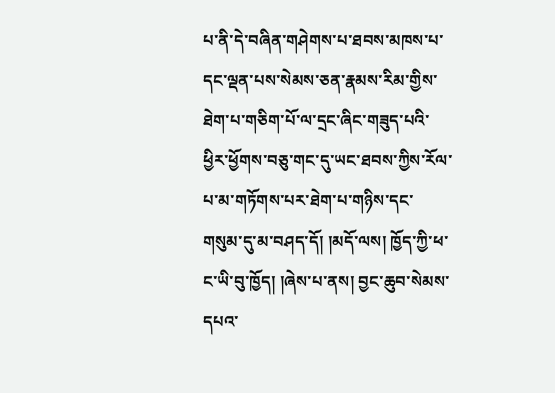པ་ནི་དེ་བཞིན་གཤེགས་པ་ཐབས་མཁས་པ་དང་ལྡན་པས་སེམས་ཅན་རྣམས་རིམ་གྱིས་ཐེག་པ་གཅིག་པོ་ལ་དྲང་ཞིང་གཟུད་པའི་ཕྱིར་ཕྱོགས་བཅུ་གང་དུ་ཡང་ཐབས་ཀྱིས་རོལ་པ་མ་གཏོགས་པར་ཐེག་པ་གཉིས་དང་གསུམ་དུ་མ་བཤད་དོ། །མདོ་ལས། ཁྱོད་ཀྱི་ཕ་ང་ཡི་བུ་ཁྱོད། །ཞེས་པ་ནས། བྱང་ཆུབ་སེམས་དཔའ་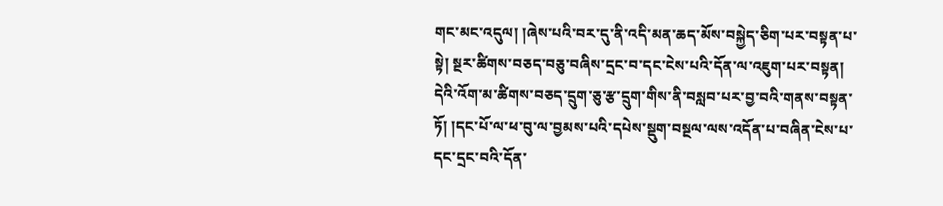གང་མང་འདུལ། །ཞེས་པའི་བར་དུ་ནི་འདི་མན་ཆད་མོས་བསྐྱེད་ཅིག་པར་བསྟན་པ་སྟེ། སྔར་ཚིགས་བཅད་བཅུ་བཞིས་དྲང་བ་དང་ངེས་པའི་དོན་ལ་འཇུག་པར་བསྟན། དེའི་འོག་མ་ཚིགས་བཅད་དྲུག་ཅུ་རྩ་དྲུག་གིས་ནི་བསླབ་པར་བྱ་བའི་གནས་བསྟན་ཏོ། །དང་པོ་ལ་ཕ་བུ་ལ་བྱམས་པའི་དཔེས་སྡུག་བསྔལ་ལས་འདོན་པ་བཞིན་ངེས་པ་དང་དྲང་བའི་དོན་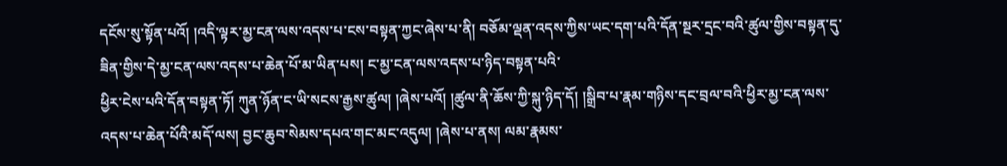དངོས་སུ་སྟོན་པའོ། །འདི་ལྟར་མྱ་ངན་ལས་འདས་པ་ངས་བསྟན་ཀྱང་ཞེས་པ་ནི། བཅོམ་ལྡན་འདས་ཀྱིས་ཡང་དག་པའི་དོན་སྔར་དྲང་བའི་ཚུལ་གྱིས་བསྟན་དུ་ཟིན་གྱིས་དེ་མྱ་ངན་ལས་འདས་པ་ཆེན་པོ་མ་ཡིན་པས། ང་མྱ་ངན་ལས་འདས་པ་ཉིད་བསྟན་པའི་
ཕྱིར་ངེས་པའི་དོན་བསྟན་ཏོ། ཀུན་ཉོན་ང་ཡི་སངས་རྒྱས་ཚུལ། །ཞེས་པའོ། །ཚུལ་ནི་ཆོས་ཀྱི་སྐུ་ཉིད་དོ། །སྒྲིབ་པ་རྣམ་གཉིས་དང་བྲལ་བའི་ཕྱིར་མྱ་ངན་ལས་འདས་པ་ཆེན་པོའི་མདོ་ལས། བྱང་ཆུབ་སེམས་དཔའ་གང་མང་འདུལ། །ཞེས་པ་ནས། ལམ་རྣམས་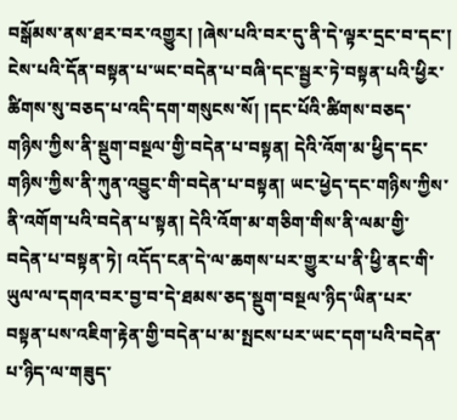བསྒོམས་ནས་ཐར་བར་འགྱུར། །ཞེས་པའི་བར་དུ་ནི་དེ་ལྟར་དྲང་བ་དང་། ངེས་པའི་དོན་བསྟན་པ་ཡང་བདེན་པ་བཞི་དང་སྦྱར་ཏེ་བསྟན་པའི་ཕྱིར་ཚིགས་སུ་བཅད་པ་འདི་དག་གསུངས་སོ། །དང་པོའི་ཚིགས་བཅད་གཉིས་ཀྱིས་ནི་སྡུག་བསྔལ་གྱི་བདེན་པ་བསྟན། དེའི་འོག་མ་ཕྱིད་དང་གཉིས་ཀྱིས་ནི་ཀུན་འབྱུང་གི་བདེན་པ་བསྟན། ཡང་ཕྱེད་དང་གཉིས་ཀྱིས་ནི་འགོག་པའི་བདེན་པ་སྟན། དེའི་འོག་མ་གཅིག་གིས་ནི་ལམ་གྱི་བདེན་པ་བསྟན་ཏེ། འདོད་ངན་དེ་ལ་ཆགས་པར་གྱུར་པ་ནི་ཕྱི་ནང་གི་ཡུལ་ལ་དགའ་བར་བྱ་བ་དེ་ཐམས་ཅད་སྡུག་བསྔལ་ཉིད་ཡིན་པར་བསྟན་པས་འཇིག་རྟེན་གྱི་བདེན་པ་མ་སྤངས་པར་ཡང་དག་པའི་བདེན་པ་ཉིད་ལ་གཟུད་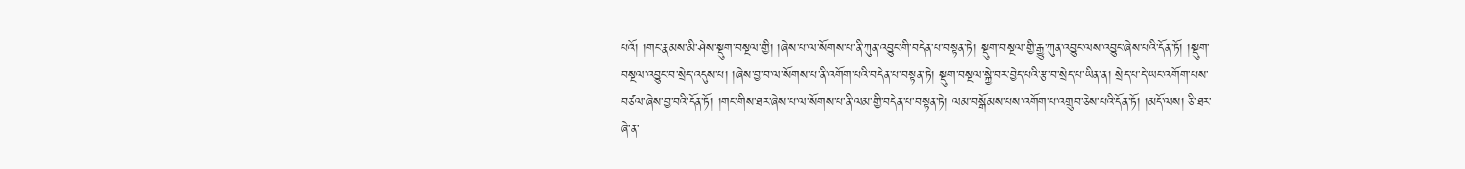པའོ། །གང་རྣམས་མི་ཤེས་སྡུག་བསྔལ་གྱི། །ཞེས་པ་ལ་སོགས་པ་ནི་ཀུན་འབྱུང་གི་བདེན་པ་བསྟན་ཏེ། སྡུག་བསྔལ་གྱི་རྒྱུ་ཀུན་འབྱུང་ལས་འབྱུང་ཞེས་པའི་དོན་ཏོ། །སྡུག་བསྔལ་འབྱུང་བ་སྲེད་འདུས་པ། །ཞེས་བྱ་བ་ལ་སོགས་པ་ནི་འགོག་པའི་བདེན་པ་བསྟན་ཏེ། སྡུག་བསྔལ་སྐྱེ་བར་བྱེད་པའི་རྩ་བ་སྲེད་པ་ཡིན་ན། སྲེད་པ་དེ་ཡང་འགོག་པས་བཙལ་ཞེས་བྱ་བའི་དོན་ཏོ། །གང་གིས་ཐར་ཞེས་པ་ལ་སོགས་པ་ནི་ལམ་གྱི་བདེན་པ་བསྟན་ཏེ། ལམ་བསྒོམས་པས་འགོག་པ་འགྲུབ་ཅེས་པའི་དོན་ཏོ། །མདོ་ལས། ཅི་ཐར་ཞེ་ན་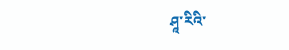ཤཱ་རིའི་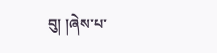བུ། །ཞེས་པ་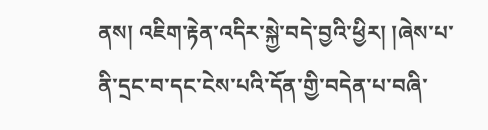ནས། འཇིག་རྟེན་འདིར་སྐྱེ་བདེ་བྱའི་ཕྱིར། །ཞེས་པ་ནི་དྲང་བ་དང་ངེས་པའི་དོན་གྱི་བདེན་པ་བཞི་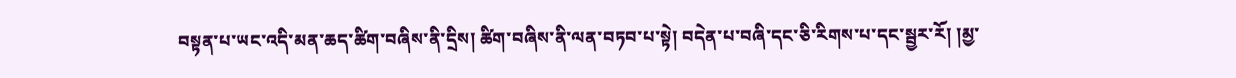བསྟན་པ་ཡང་འདི་མན་ཆད་ཚིག་བཞིས་ནི་དྲིས། ཚིག་བཞིས་ནི་ལན་བཏབ་པ་སྟེ། བདེན་པ་བཞི་དང་ཅི་རིགས་པ་དང་སྦྱར་རོ། །མྱ་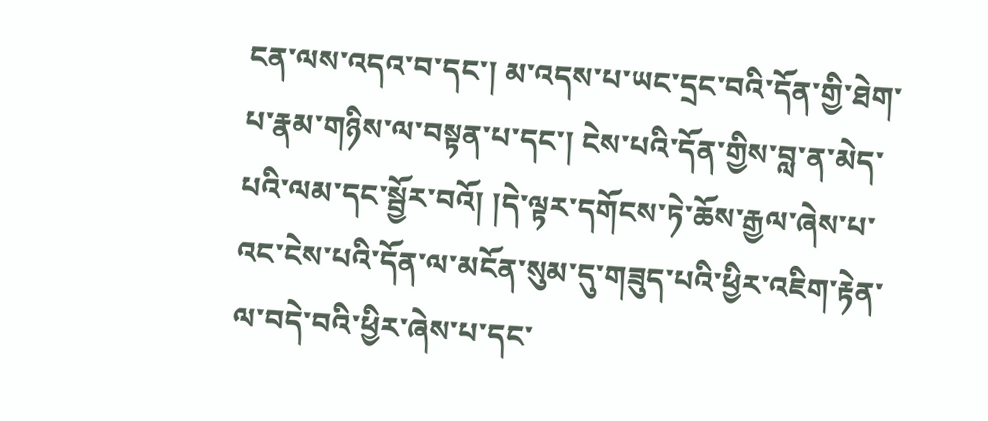ངན་ལས་འདའ་བ་དང་། མ་འདས་པ་ཡང་དྲང་བའི་དོན་གྱི་ཐེག་པ་རྣམ་གཉིས་ལ་བསྟན་པ་དང་། ངེས་པའི་དོན་གྱིས་བླ་ན་མེད་པའི་ལམ་དང་སྦྱོར་བའོ། །དེ་ལྟར་དགོངས་ཏེ་ཆོས་རྒྱལ་ཞེས་པ་འང་ངེས་པའི་དོན་ལ་མངོན་སུམ་དུ་གཟུད་པའི་ཕྱིར་འཇིག་རྟེན་ལ་བདེ་བའི་ཕྱིར་ཞེས་པ་དང་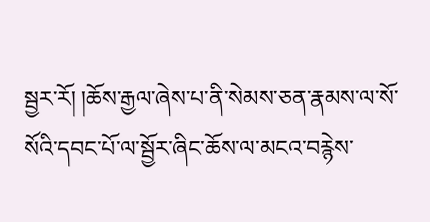སྦྱར་རོ། །ཆོས་རྒྱལ་ཞེས་པ་ནི་སེམས་ཅན་རྣམས་ལ་སོ་སོའི་དབང་པོ་ལ་སྦྱོར་ཞིང་ཆོས་ལ་མངའ་བརྙེས་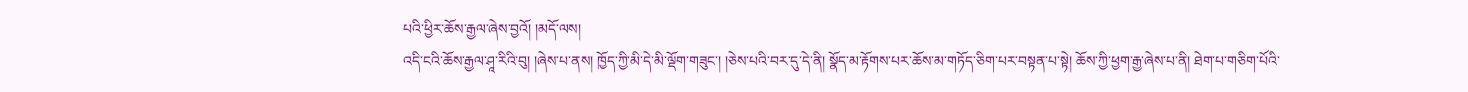པའི་ཕྱིར་ཆོས་རྒྱལ་ཞེས་བྱའོ། །མདོ་ལས།
འདི་ངའི་ཆོས་རྒྱལ་ཤཱ་རིའི་བུ། །ཞེས་པ་ནས། ཁྱོད་ཀྱི་མི་དེ་མི་ལྡོག་གཟུང་། །ཅེས་པའི་བར་དུ་དེ་ནི། སྣོད་མ་རྟོགས་པར་ཆོས་མ་གཏོད་ཅིག་པར་བསྟན་པ་སྟེ། ཆོས་ཀྱི་ཕྱག་རྒྱ་ཞེས་པ་ནི། ཐེག་པ་གཅིག་པོའི་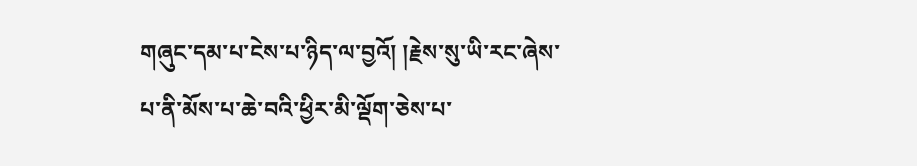གཞུང་དམ་པ་ངེས་པ་ཉིད་ལ་བྱའོ། །རྗེས་སུ་ཡི་རང་ཞེས་པ་ནི་མོས་པ་ཆེ་བའི་ཕྱིར་མི་ལྡོག་ཅེས་པ་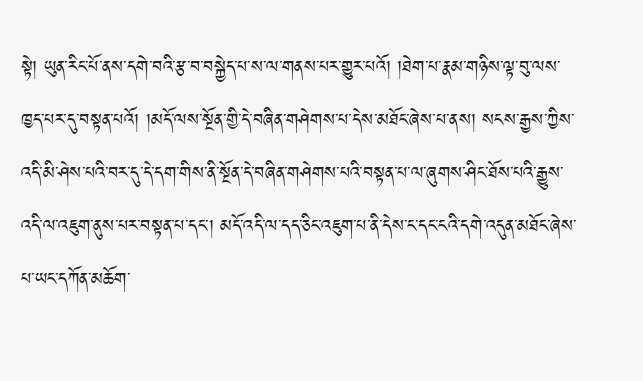སྟེ། ཡུན་རིང་པོ་ནས་དགེ་བའི་རྩ་བ་བསྐྱེད་པ་ས་ལ་གནས་པར་གྱུར་པའོ། །ཐེག་པ་རྣམ་གཉིས་ལྟ་བུ་ལས་ཁྱད་པར་དུ་བསྟན་པའོ། །མདོ་ལས་སྔོན་གྱི་དེ་བཞིན་གཤེགས་པ་དེས་མཐོང་ཞེས་པ་ནས། སངས་རྒྱས་ཀྱིས་འདི་མི་ཤེས་པའི་བར་དུ་དེ་དག་གིས་ནི་སྔོན་དེ་བཞིན་གཤེགས་པའི་བསྟན་པ་ལ་ཞུགས་ཤིང་ཐོས་པའི་རྒྱུས་འདི་ལ་འཇུག་ནུས་པར་བསྟན་པ་དང་། མདོ་འདི་ལ་དད་ཅིང་འཇུག་པ་ནི་དེས་ང་དང་ངའི་དགེ་འདུན་མཐོང་ཞེས་པ་ཡང་དཀོན་མཆོག་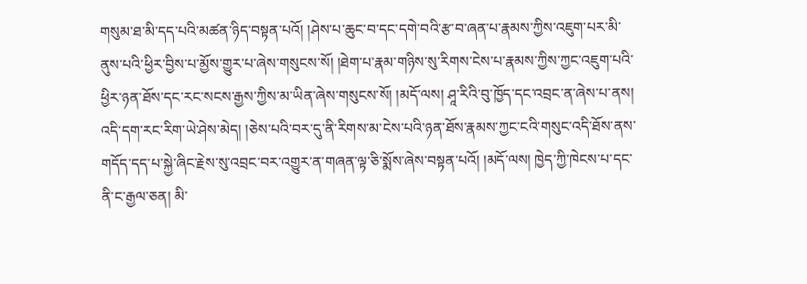གསུམ་ཐ་མི་དད་པའི་མཚན་ཉིད་བསྟན་པའོ། །ཤེས་པ་ཆུང་བ་དང་དགེ་བའི་རྩ་བ་ཞན་པ་རྣམས་ཀྱིས་འཇུག་པར་མི་ནུས་པའི་ཕྱིར་བྱིས་པ་མྱོས་གྱུར་པ་ཞེས་གསུངས་སོ། །ཐེག་པ་རྣམ་གཉིས་སུ་རིགས་ངེས་པ་རྣམས་ཀྱིས་ཀྱང་འཇུག་པའི་ཕྱིར་ཉན་ཐོས་དང་རང་སངས་རྒྱས་ཀྱིས་མ་ཡིན་ཞེས་གསུངས་སོ། །མདོ་ལས། ཤཱ་རིའི་བུ་ཁྱོད་དང་འབྲང་ན་ཞེས་པ་ནས། འདི་དག་རང་རིག་ཡེ་ཤེས་མེད། །ཅེས་པའི་བར་དུ་ནི་རིགས་མ་ངེས་པའི་ཉན་ཐོས་རྣམས་ཀྱང་ངའི་གསུང་འདི་ཐོས་ནས་གདོད་དད་པ་སྐྱེ་ཞིང་རྗེས་སུ་འབྲང་བར་འགྱུར་ན་གཞན་ལྟ་ཅི་སྨོས་ཞེས་བསྟན་པའོ། །མདོ་ལས། ཁྱེད་ཀྱི་ཁེངས་པ་དང་ནི་ང་རྒྱལ་ཅན། མི་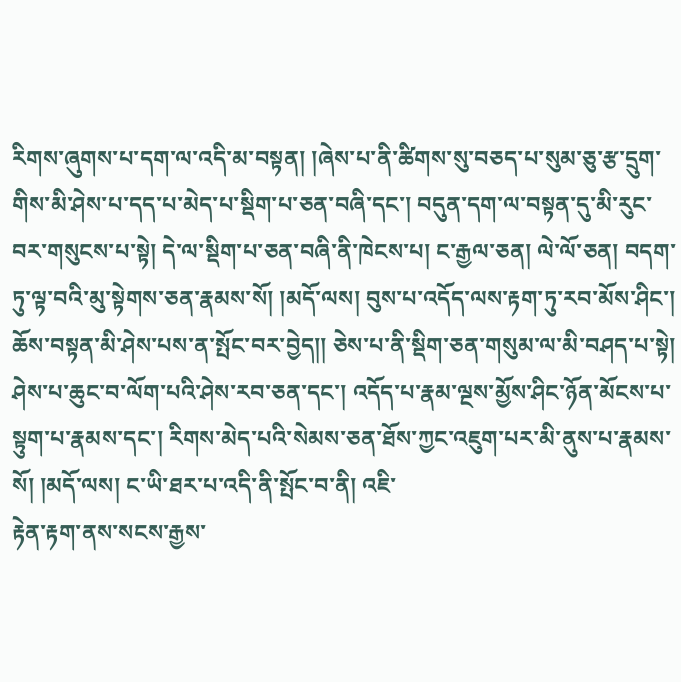རིགས་ཞུགས་པ་དག་ལ་འདི་མ་བསྟན། །ཞེས་པ་ནི་ཚིགས་སུ་བཅད་པ་སུམ་ཅུ་རྩ་དྲུག་གིས་མི་ཤེས་པ་དད་པ་མེད་པ་སྡིག་པ་ཅན་བཞི་དང་། བདུན་དག་ལ་བསྟན་དུ་མི་རུང་བར་གསུངས་པ་སྟེ། དེ་ལ་སྡིག་པ་ཅན་བཞི་ནི་ཁེངས་པ། ང་རྒྱལ་ཅན། ལེ་ལོ་ཅན། བདག་ཏུ་ལྟ་བའི་མུ་སྟེགས་ཅན་རྣམས་སོ། །མདོ་ལས། བུས་པ་འདོད་ལས་རྟག་ཏུ་རབ་མོས་ཤིང་། ཆོས་བསྟན་མི་ཤེས་པས་ན་སྤོང་བར་བྱེད།། ཅེས་པ་ནི་སྡིག་ཅན་གསུམ་ལ་མི་བཤད་པ་སྟེ། ཤེས་པ་ཆུང་བ་ལོག་པའི་ཤེས་རབ་ཅན་དང་། འདོད་པ་རྣམ་ལྔས་མྱོས་ཤིང་ཉོན་མོངས་པ་སྟུག་པ་རྣམས་དང་། རིགས་མེད་པའི་སེམས་ཅན་ཐོས་ཀྱང་འཇུག་པར་མི་ནུས་པ་རྣམས་སོ། །མདོ་ལས། ང་ཡི་ཐར་པ་འདི་ནི་སྤོང་བ་ནི། འཇི་
རྟེན་རྟག་ནས་སངས་རྒྱས་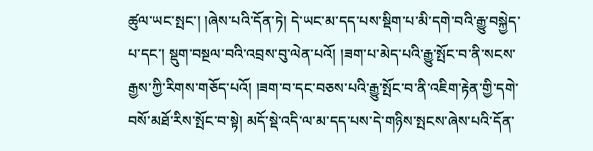ཚུལ་ཡང་སྤང་། །ཞེས་པའི་དོན་ཏེ། དེ་ཡང་མ་དད་པས་སྡིག་པ་མི་དགེ་བའི་རྒྱུ་བསྐྱེད་པ་དང་། སྡུག་བསྔལ་བའི་འབྲས་བུ་ལེན་པའོ། །ཟག་པ་མེད་པའི་རྒྱུ་སྤོང་བ་ནི་སངས་རྒྱས་ཀྱི་རིགས་གཅོད་པའོ། །ཟག་བ་དང་བཅས་པའི་རྒྱུ་སྤོང་བ་ནི་འཇིག་རྟེན་གྱི་དགེ་བསོ་མཐོ་རིས་སྤོང་བ་སྟེ། མདོ་སྡེ་འདི་ལ་མ་དད་པས་དེ་གཉིས་སྤངས་ཞེས་པའི་དོན་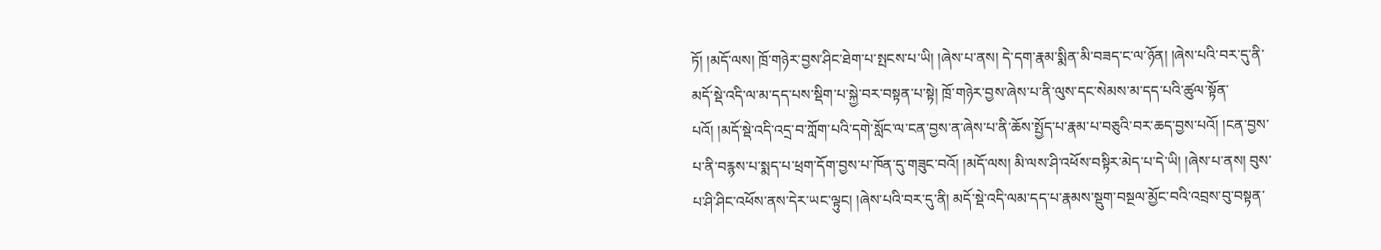ཏོ། །མདོ་ལས། ཁྲོ་གཉེར་བྱས་ཤིང་ཐེག་པ་སྤངས་པ་ཡི། །ཞེས་པ་ནས། དེ་དག་རྣམ་སྨིན་མི་བཟད་ང་ལ་ཉོན། །ཞེས་པའི་བར་དུ་ནི་མདོ་སྡེ་འདི་ལ་མ་དད་པས་སྡིག་པ་སྐྱེ་བར་བསྟན་པ་སྟེ། ཁྲོ་གཉེར་བྱས་ཞེས་པ་ནི་ལུས་དང་སེམས་མ་དད་པའི་ཚུལ་སྟོན་པའོ། །མདོ་སྡེ་འདི་འདྲ་བ་ཀློག་པའི་དགེ་སློང་ལ་ངན་བྱས་ན་ཞེས་པ་ནི་ཆོས་སྤྱོད་པ་རྣམ་པ་བཅུའི་བར་ཆད་བྱས་པའོ། །ངན་བྱས་པ་ནི་བརྙས་པ་སྨད་པ་ཕྲག་དོག་བྱས་པ་ཁོན་དུ་གཟུང་བའོ། །མདོ་ལས། མི་ལས་ཤི་འཕོས་བསྟིར་མེད་པ་དེ་ཡི། །ཞེས་པ་ནས། བུས་པ་ཤི་ཤིང་འཕོས་ནས་དེར་ཡང་ལྟུང། །ཞེས་པའི་བར་དུ་ནི། མདོ་སྡེ་འདི་ལམ་དད་པ་རྣམས་སྡུག་བསྔལ་མྱོང་བའི་འབྲས་བུ་བསྟན་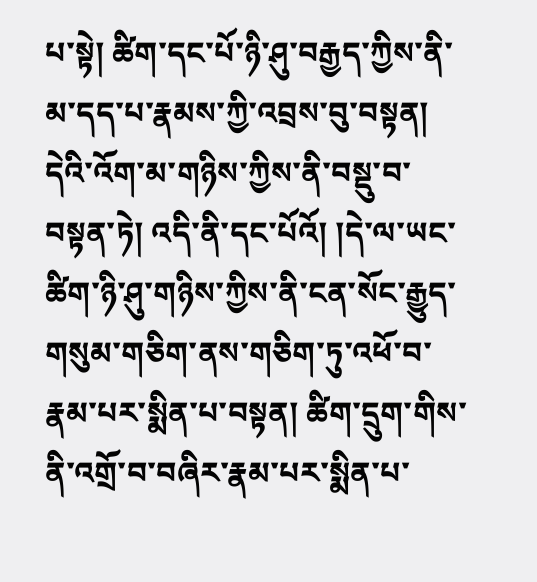པ་སྟེ། ཚིག་དང་པོ་ཉི་ཤུ་བརྒྱད་ཀྱིས་ནི་མ་དད་པ་རྣམས་ཀྱི་འབྲས་བུ་བསྟན། དེའི་འོག་མ་གཉིས་ཀྱིས་ནི་བསྡུ་བ་བསྟན་ཏེ། འདི་ནི་དང་པོའོ། །དེ་ལ་ཡང་ཚིག་ཉི་ཤུ་གཉིས་ཀྱིས་ནི་ངན་སོང་རྒྱུད་གསུམ་གཅིག་ནས་གཅིག་ཏུ་འཕོ་བ་རྣམ་པར་སྨིན་པ་བསྟན། ཚིག་དྲུག་གིས་ནི་འགྲོ་བ་བཞིར་རྣམ་པར་སྨིན་པ་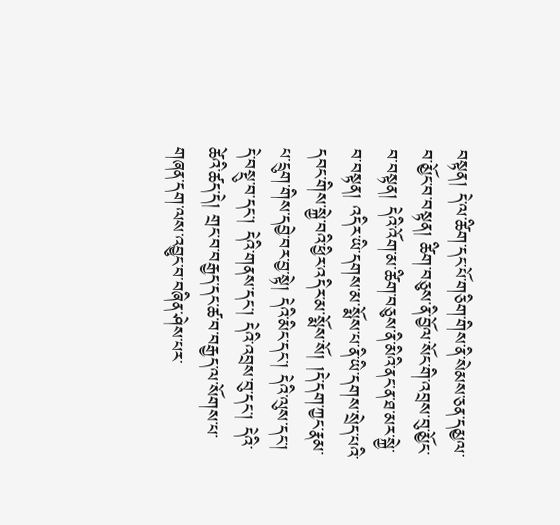བསྟན། དེ་ལ་ཚིག་དང་པོ་གཅིག་གིས་ནི་སེམས་ཅན་དམྱལ་བ་མྱོང་བ་བསྟན། ཚིག་བཅུས་ནི་བྱོལ་སོང་གི་འབྲས་བུ་མྱོང་བ་བསྟན། དེའི་འོག་མ་ཚིག་བཅུས་ནི་མིའི་ནང་ན་ཐ་མར་སྐྱེ་བ་བསྟན། འདིར་ཡི་དགས་མ་སྨོས་པ་ནི་ཡི་དགས་སྲེད་པའི་དབང་གིས་སྐྱེ་བའི་ཕྱིར་འདིར་མ་སྨོས་སོ། །དེ་དག་ཀྱང་རྣམ་པ་དྲུག་གིས་དབྱེ་བར་བྱ་སྟེ། དེའི་མིང་དང་། དེའི་ལུས་དང་། དེ་བསྡུ་བ་དང་། དེའི་གནས་དང་། དེའི་འབྲས་བུ་དང་། དེའི་ཚེའི་ཚད་དེ། གྲང་བ་བརྒྱད་དང་ཚ་བ་བརྒྱད་ལ་སོགས་པ་གཞན་དག་ལས་འབྱུང་བ་བཞིན་ཤེས་པར་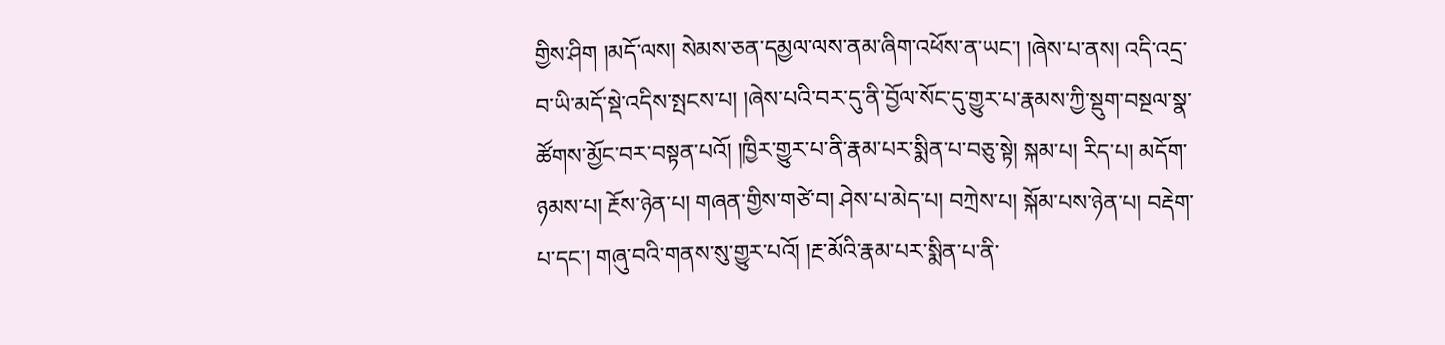གྱིས་ཤིག །མདོ་ལས། སེམས་ཅན་དམྱལ་ལས་ནམ་ཞིག་འཕོས་ན་ཡང་། །ཞེས་པ་ནས། འདི་འདྲ་བ་ཡི་མདོ་སྡེ་འདིས་སྤངས་པ། །ཞེས་པའི་བར་དུ་ནི་བྱོལ་སོང་དུ་གྱུར་པ་རྣམས་ཀྱི་སྡུག་བསྔལ་སྣ་ཚོགས་མྱོང་བར་བསྟན་པའོ། །ཁྱིར་གྱུར་པ་ནི་རྣམ་པར་སྨིན་པ་བཅུ་སྟེ། སྐམ་པ། རིད་པ། མདོག་
ཉམས་པ། རྔོས་ཉེན་པ། གཞན་གྱིས་གཙེ་བ། ཤེས་པ་མེད་པ། བཀྲེས་པ། སྐོམ་པས་ཉེན་པ། བརྡེག་པ་དང་། གཞུ་བའི་གནས་སུ་གྱུར་པའོ། །རྔ་མོའི་རྣམ་པར་སྨིན་པ་ནི་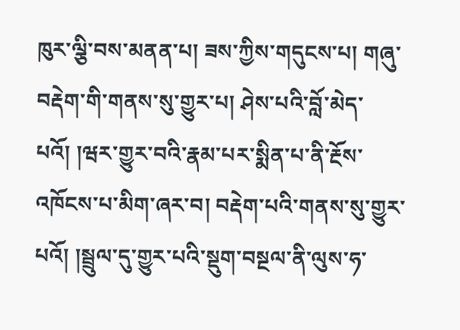ཁུར་ལྕི་བས་མནན་པ། ཟས་ཀྱིས་གདུངས་པ། གཞུ་བརྡེག་གི་གནས་སུ་གྱུར་པ། ཤེས་པའི་བློ་མེད་པའོ། །ཝར་གྱུར་བའི་རྣམ་པར་སྨིན་པ་ནི་རྔོས་འཁོངས་པ་མིག་ཞར་བ། བརྡེག་པའི་གནས་སུ་གྱུར་པའོ། །སྦྲུལ་དུ་གྱུར་པའི་སྡུག་བསྔལ་ནི་ལུས་ཧ་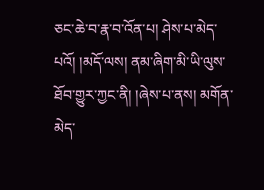ཅང་ཆེ་བ་རྣ་བ་འོན་པ། ཤེས་པ་མེད་པའོ། །མདོ་ལས། ནམ་ཞིག་མི་ཡི་ལུས་ཐོབ་གྱུར་ཀྱང་ནི། །ཞེས་པ་ནས། མགོན་མེད་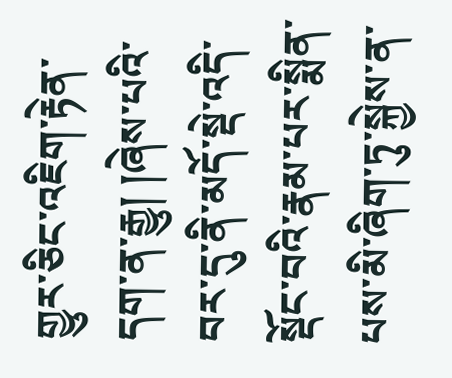གྱུར་ཅིང་འཇིག་རྟེན་དག་ན་རྒྱུ། །ཞེས་པའི་བར་དུ་ནི་མདོ་སྡེ་འདི་སྡོང་བའི་རྣམ་པར་སྨིན་པས་མི་ཞིག་ཏུ་སྐྱེས་ན་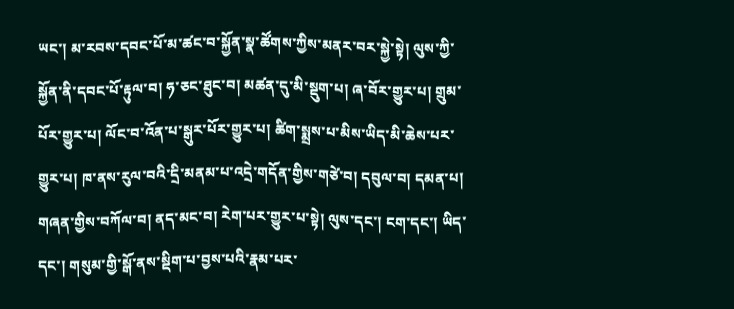ཡང་། མ་རབས་དབང་པོ་མ་ཚང་བ་སྐྱོན་སྣ་ཚོགས་ཀྱིས་མནར་བར་སྐྱེ་སྟེ། ལུས་ཀྱི་སྐྱོན་ནི་དབང་པོ་རྟུལ་བ། ཧ་ཅང་ཐུང་བ། མཚན་དུ་མི་སྡུག་པ། ཞ་བོར་གྱུར་པ། གྲུམ་པོར་གྱུར་པ། ལོང་བ་འོན་པ་སྒུར་པོར་གྱུར་པ། ཚིག་སྨྲས་པ་མིས་ཡིད་མི་ཆེས་པར་གྱུར་པ། ཁ་ནས་རུལ་བའི་དྲི་མནམ་པ་འདྲེ་གདོན་གྱིས་གཙེ་བ། དབུལ་བ། དམན་པ། གཞན་གྱིས་བཀོལ་བ། ནད་མང་བ། རེག་པར་གྱུར་པ་སྟེ། ལུས་དང་། ངག་དང་། ཡིད་དང་། གསུམ་གྱི་སྒོ་ནས་སྡིག་པ་བྱས་པའི་རྣམ་པར་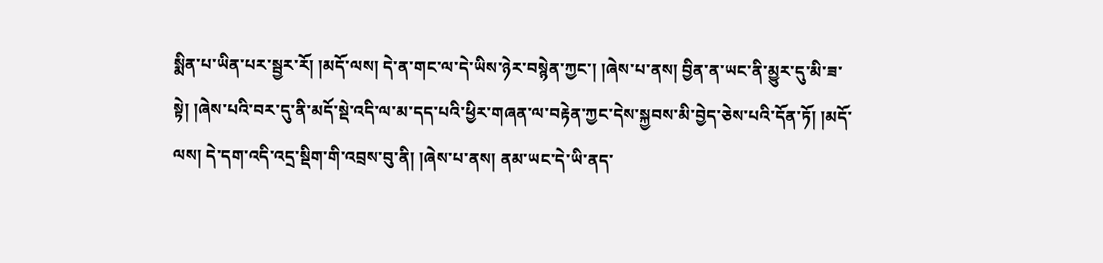སྨིན་པ་ཡིན་པར་སྦྱར་རོ། །མདོ་ལས། དེ་ན་གང་ལ་དེ་ཡིས་ཉེར་བསྙེན་ཀྱང་། །ཞེས་པ་ནས། བྱིན་ན་ཡང་ནི་མྱུར་དུ་མི་ཟ་སྟེ། །ཞེས་པའི་བར་དུ་ནི་མདོ་སྡེ་འདི་ལ་མ་དད་པའི་ཕྱིར་གཞན་ལ་བརྟེན་ཀྱང་དེས་སྐྱབས་མི་བྱེད་ཅེས་པའི་དོན་ཏོ། །མདོ་ལས། དེ་དག་འདི་འདྲ་སྡིག་གི་འབྲས་བུ་ནི། །ཞེས་པ་ནས། ནམ་ཡང་དེ་ཡི་ནད་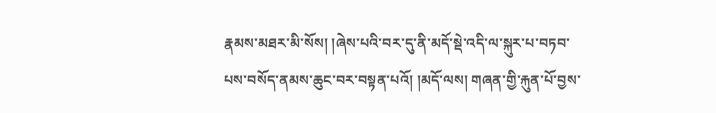རྣམས་མཐར་མི་སོས། །ཞེས་པའི་བར་དུ་ནི་མདོ་སྡེ་འདི་ལ་སྐུར་པ་བཏབ་པས་བསོད་ནམས་ཆུང་བར་བསྟན་པའོ། །མདོ་ལས། གཞན་གྱི་རྐུན་པོ་བྱས་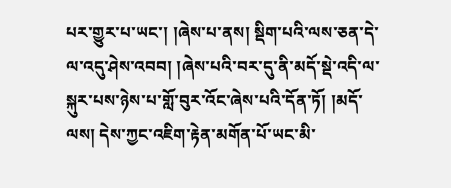པར་གྱུར་པ་ཡང་། །ཞེས་པ་ནས། སྡིག་པའི་ལས་ཅན་དེ་ལ་འདུ་ཤེས་འབབ། །ཞེས་པའི་བར་དུ་ནི་མདོ་སྡེ་འདི་ལ་སྐུར་པས་ཉེས་པ་གློ་བུར་འོང་ཞེས་པའི་དོན་ཏོ། །མདོ་ལས། དེས་ཀྱང་འཇིག་རྟེན་མགོན་པོ་ཡང་མི་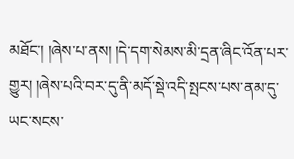མཐོང་། །ཞེས་པ་ནས། །དེ་དག་སེམས་མི་དྲན་ཞིང་འོན་པར་གྱུར། །ཞེས་པའི་བར་དུ་ནི་མདོ་སྡེ་འདི་སྤངས་པས་ནམ་དུ་ཡང་སངས་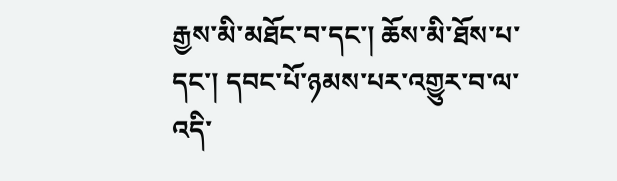རྒྱས་མི་མཐོང་བ་དང་། ཆོས་མི་ཐོས་པ་དང་། དབང་པོ་ཉམས་པར་འགྱུར་བ་ལ་
འདི་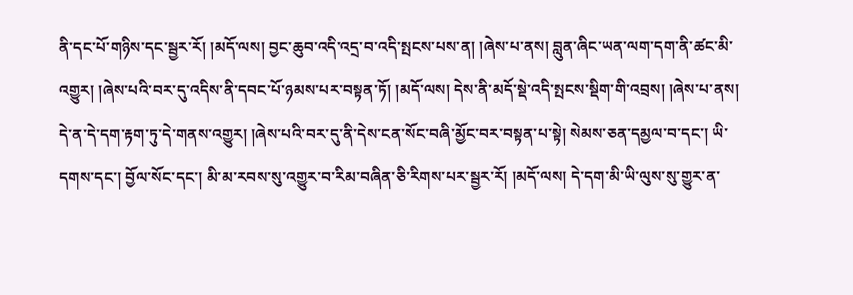ནི་དང་པོ་གཉིས་དང་སྦྱར་རོ། །མདོ་ལས། བྱང་ཆུབ་འདི་འདྲ་བ་འདི་སྤངས་པས་ན། །ཞེས་པ་ནས། བླུན་ཞིང་ཡན་ལག་དག་ནི་ཚང་མི་འགྱུར། །ཞེས་པའི་བར་དུ་འདིས་ནི་དབང་པོ་ཉམས་པར་བསྟན་ཏོ། །མདོ་ལས། དེས་ནི་མདོ་སྡེ་འདི་སྤངས་སྡིག་གི་འབྲས། །ཞེས་པ་ནས། དེ་ན་དེ་དག་རྟག་ཏུ་དེ་གནས་འགྱུར། །ཞེས་པའི་བར་དུ་ནི་དེས་ངན་སོང་བཞི་མྱོང་བར་བསྟན་པ་སྟེ། སེམས་ཅན་དམྱལ་བ་དང་། ཡི་དགས་དང་། བྱོལ་སོང་དང་། མི་མ་རབས་སུ་འགྱུར་བ་རིམ་བཞིན་ཅི་རིགས་པར་སྦྱར་རོ། །མདོ་ལས། དེ་དག་མི་ཡི་ལུས་སུ་གྱུར་ན་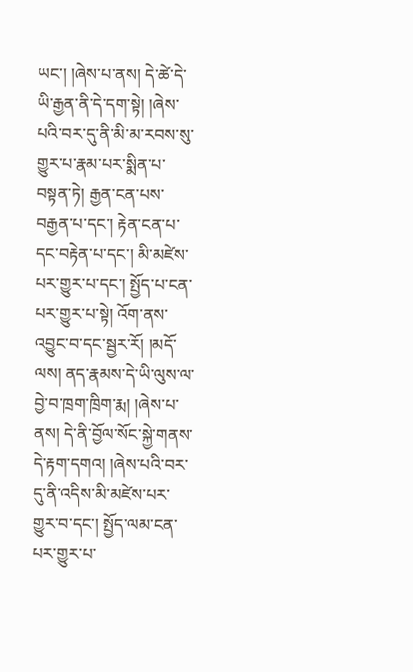ཡང་། །ཞེས་པ་ནས། དེ་ཚེ་དེ་ཡི་རྒྱན་ནི་དེ་དག་སྟེ། །ཞེས་པའི་བར་དུ་ནི་མི་མ་རབས་སུ་གྱུར་པ་རྣམ་པར་སྨིན་པ་བསྟན་ཏེ། རྒྱན་ངན་པས་བརྒྱན་པ་དང་། རྟེན་ངན་པ་དང་བརྟེན་པ་དང་། མི་མཛེས་པར་གྱུར་པ་དང་། སྤྱོད་པ་ངན་པར་གྱུར་པ་སྟེ། འོག་ནས་འབྱུང་བ་དང་སྦྱར་རོ། །མདོ་ལས། ནད་རྣམས་དེ་ཡི་ལུས་ལ་བྱེ་བ་ཁྲག་ཁྲིག་རྨ། །ཞེས་པ་ནས། དེ་ནི་བྱོལ་སོང་སྐྱེ་གནས་དེ་རྟག་དགའ། །ཞེས་པའི་བར་དུ་ནི་འདིས་མི་མཛེས་པར་གྱུར་བ་དང་། སྤྱོད་ལམ་ངན་པར་གྱུར་པ་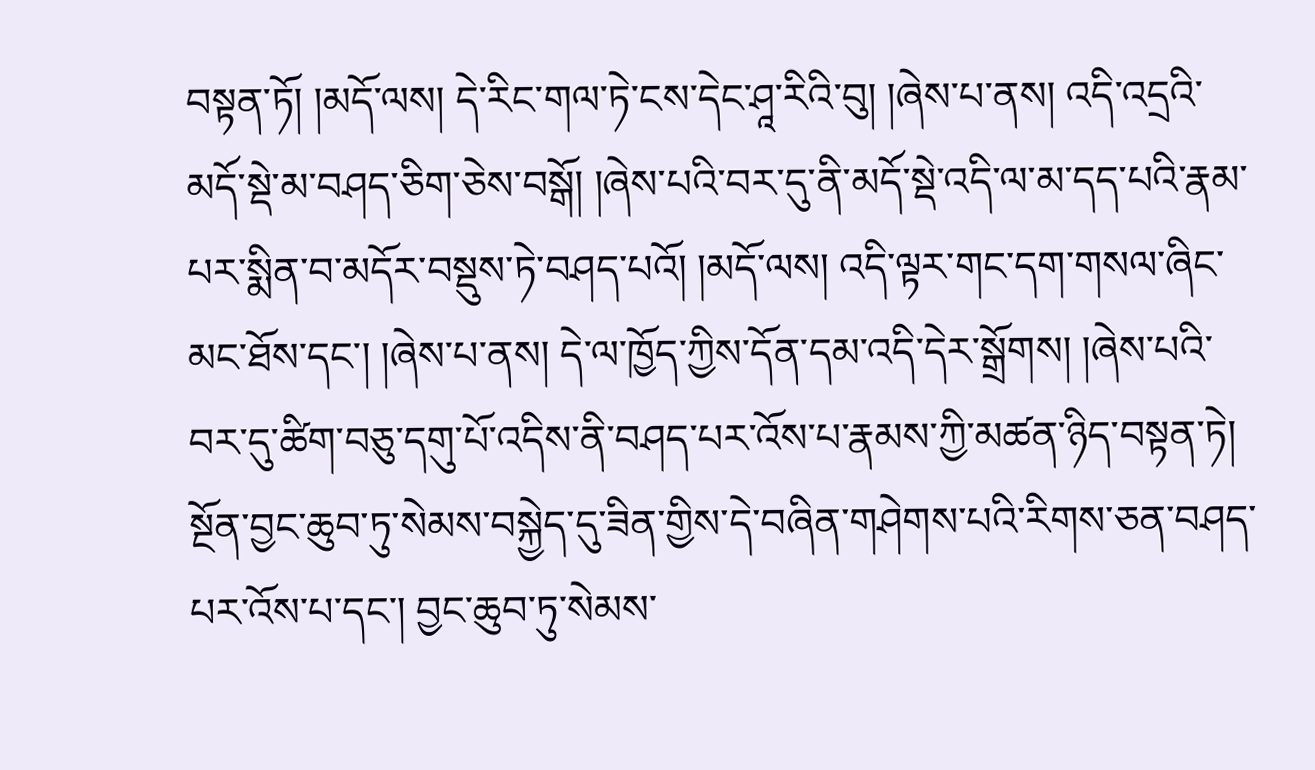བསྟན་ཏོ། །མདོ་ལས། དེ་རིང་གལ་ཏེ་ངས་དེང་ཤཱ་རིའི་བུ། །ཞེས་པ་ནས། འདི་འདྲའི་མདོ་སྡེ་མ་བཤད་ཅིག་ཅེས་བསྒོ། །ཞེས་པའི་བར་དུ་ནི་མདོ་སྡེ་འདི་ལ་མ་དད་པའི་རྣམ་པར་སྨིན་བ་མདོར་བསྡུས་ཏེ་བཤད་པའོ། །མདོ་ལས། འདི་ལྟར་གང་དག་གསལ་ཞིང་མང་ཐོས་དང་། །ཞེས་པ་ནས། དེ་ལ་ཁྱོད་ཀྱིས་དོན་དམ་འདི་དེར་སྒྲོགས། །ཞེས་པའི་བར་དུ་ཚིག་བཅུ་དགུ་པོ་འདིས་ནི་བཤད་པར་འོས་པ་རྣམས་ཀྱི་མཚན་ཉིད་བསྟན་ཏེ། སྔོན་བྱང་ཆུབ་ཏུ་སེམས་བསྐྱེད་དུ་ཟིན་གྱིས་དེ་བཞིན་གཤེགས་པའི་རིགས་ཅན་བཤད་པར་འོས་པ་དང་། བྱང་ཆུབ་ཏུ་སེམས་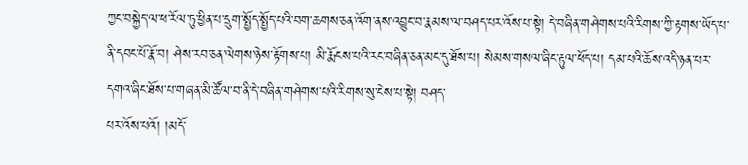ཀྱང་བསྐྱེད་ལ་ཕ་རོལ་ཏུ་ཕྱིན་པ་དྲུག་སྤྱོད་སྤྱོད་པའི་བག་ཆགས་ཅན་འོག་ནས་འབྱུང་བ་རྣམས་ལ་བཤད་པར་འོས་པ་སྟེ། དེ་བཞིན་གཤེགས་པའི་རིགས་ཀྱི་རྟགས་ཡོད་པ་ནི་དབང་པོ་རྣོ་བ། ཤེས་རབ་ཅན་ལེགས་ཉེས་རྟོགས་པ། མི་རྨོངས་པའི་རང་བཞིན་ཅན་མང་དུ་ཐོས་པ། སེམས་གསལ་ཞིང་རྟུལ་ཕོད་པ། དམ་པའི་ཆོས་འདི་ཉན་པར་དགའ་ཞིང་ཐོས་པ་གཞན་མི་ཚོལ་བ་ནི་དེ་བཞིན་གཤེགས་པའི་རིགས་སུ་ངེས་པ་སྟེ། བཤད་
པར་འོས་པའོ། །མདོ་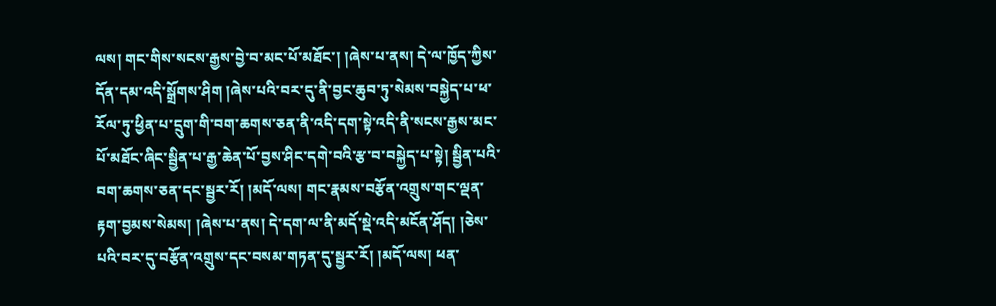ལས། གང་གིས་སངས་རྒྱས་བྱེ་བ་མང་པོ་མཐོང་། །ཞེས་པ་ནས། དེ་ལ་ཁྱོད་ཀྱིས་དོན་དམ་འདི་སྒྲོགས་ཤིག །ཞེས་པའི་བར་དུ་ནི་བྱང་ཆུབ་ཏུ་སེམས་བསྐྱེད་པ་ཕ་རོལ་ཏུ་ཕྱིན་པ་དྲུག་གི་བག་ཆགས་ཅན་ནི་འདི་དག་སྟེ་འདི་ནི་སངས་རྒྱས་མང་པོ་མཐོང་ཞིང་སྦྱིན་པ་རྒྱ་ཆེན་པོ་བྱས་ཤིང་དགེ་བའི་རྩ་བ་བསྐྱེད་པ་སྟེ། སྦྱིན་པའི་བག་ཆགས་ཅན་དང་སྦྱར་རོ། །མདོ་ལས། གང་རྣམས་བརྩོན་འགྲུས་གང་ལྡན་རྟག་བྱམས་སེམས། །ཞེས་པ་ནས། དེ་དག་ལ་ནི་མདོ་སྡེ་འདི་མངོན་ཤོད། །ཅེས་པའི་བར་དུ་བརྩོན་འགྲུས་དང་བསམ་གཏན་དུ་སྦྱར་རོ། །མདོ་ལས། ཕན་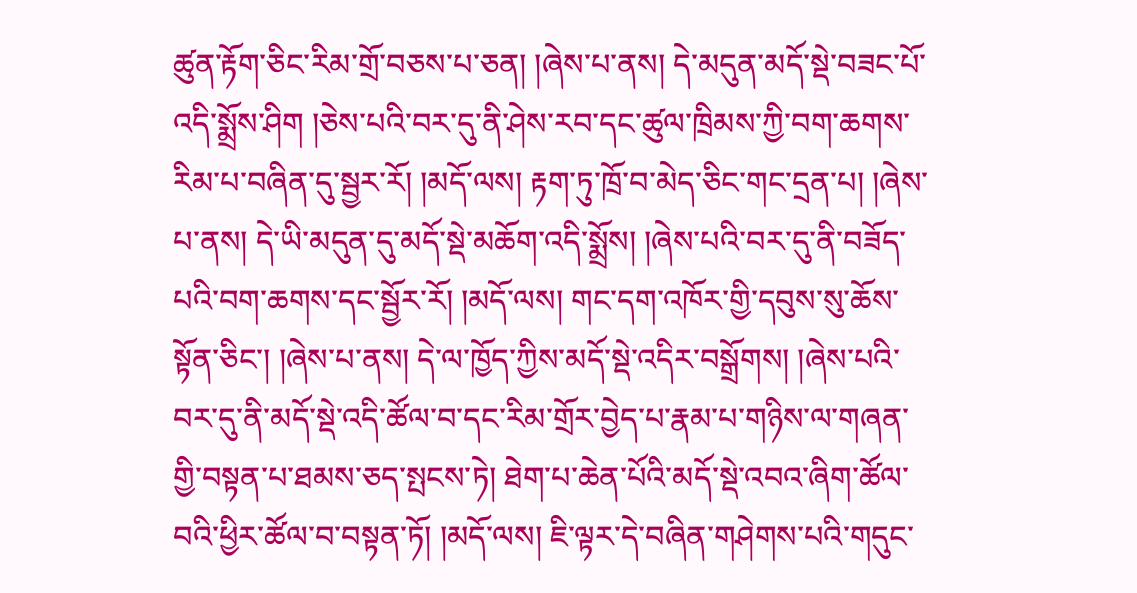ཚུན་རྟོག་ཅིང་རིམ་གྲོ་བཅས་པ་ཅན། །ཞེས་པ་ནས། དེ་མདུན་མདོ་སྡེ་བཟང་པོ་འདི་སྨྲོས་ཤིག །ཅེས་པའི་བར་དུ་ནི་ཤེས་རབ་དང་ཚུལ་ཁྲིམས་ཀྱི་བག་ཆགས་རིམ་པ་བཞིན་དུ་སྦྱར་རོ། །མདོ་ལས། རྟག་ཏུ་ཁྲོ་བ་མེད་ཅིང་གང་དྲན་པ། །ཞེས་པ་ནས། དེ་ཡི་མདུན་དུ་མདོ་སྡེ་མཆོག་འདི་སྨྲོས། །ཞེས་པའི་བར་དུ་ནི་བཟོད་པའི་བག་ཆགས་དང་སྦྱོར་རོ། །མདོ་ལས། གང་དག་འཁོར་གྱི་དབུས་སུ་ཆོས་སྟོན་ཅིང་། །ཞེས་པ་ནས། དེ་ལ་ཁྱོད་ཀྱིས་མདོ་སྡེ་འདིར་བསྒྲོགས། །ཞེས་པའི་བར་དུ་ནི་མདོ་སྡེ་འདི་ཚོལ་བ་དང་རིམ་གྲོར་བྱེད་པ་རྣམ་པ་གཉིས་ལ་གཞན་གྱི་བསྟན་པ་ཐམས་ཅད་སྤངས་ཏེ། ཐེག་པ་ཆེན་པོའི་མདོ་སྡེ་འབའ་ཞིག་ཚོལ་བའི་ཕྱིར་ཚོལ་བ་བསྟན་ཏོ། །མདོ་ལས། ཇི་ལྟར་དེ་བཞིན་གཤེགས་པའི་གདུང་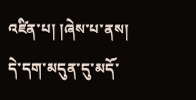འཛིན་པ། །ཞེས་པ་ནས། དེ་དག་མདུན་དུ་མདོ་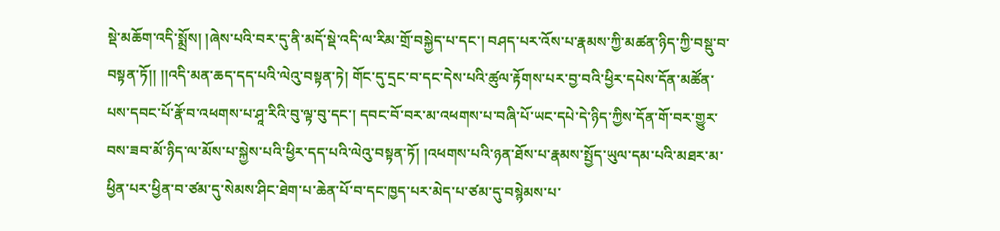སྡེ་མཆོག་འདི་སྨྲོས། །ཞེས་པའི་བར་དུ་ནི་མདོ་སྡེ་འདི་ལ་རིམ་གྲོ་བསྐྱེད་པ་དང་། བཤད་པར་འོས་པ་རྣམས་ཀྱི་མཚན་ཉིད་ཀྱི་བསྡུ་བ་བསྟན་ཏོ།། །།འདི་མན་ཆད་དད་པའི་ལེའུ་བསྟན་ཏེ། གོང་དུ་དྲང་བ་དང་དེས་པའི་ཚུལ་རྟོགས་པར་བྱ་བའི་ཕྱིར་དཔེས་དོན་མཚོན་པས་དབང་པོ་རྣོ་བ་འཕགས་པ་ཤཱ་རིའི་བུ་ལྟ་བུ་དང་། དབང་བོ་བར་མ་འཕགས་པ་བཞི་པོ་ཡང་དཔེ་དེ་ཉིད་ཀྱིས་དོན་གོ་བར་གྱུར་བས་ཟབ་མོ་ཉིད་ལ་མོས་པ་སྐྱེས་པའི་ཕྱིར་དད་པའི་ལེའུ་བསྟན་ཏོ། །འཕགས་པའི་ཉན་ཐོས་པ་རྣམས་སྤྱོད་ཡུལ་དམ་པའི་མཐར་མ་ཕྱིན་པར་ཕྱིན་བ་ཙམ་དུ་སེམས་ཤིང་ཐེག་པ་ཆེན་པོ་བ་དང་ཁྱད་པར་མེད་པ་ཙམ་དུ་བསྙེམས་པ་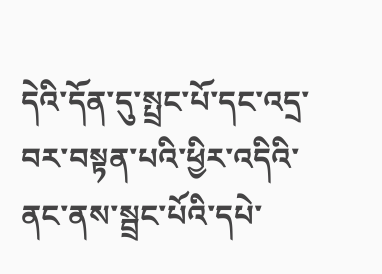དེའི་དོན་དུ་སྤྲང་པོ་དང་འདྲ་བར་བསྟན་པའི་ཕྱིར་འདིའི་ནང་ནས་སྦྲང་པོའི་དཔེ་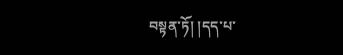བསྟན་ཏོ། །དད་པ་